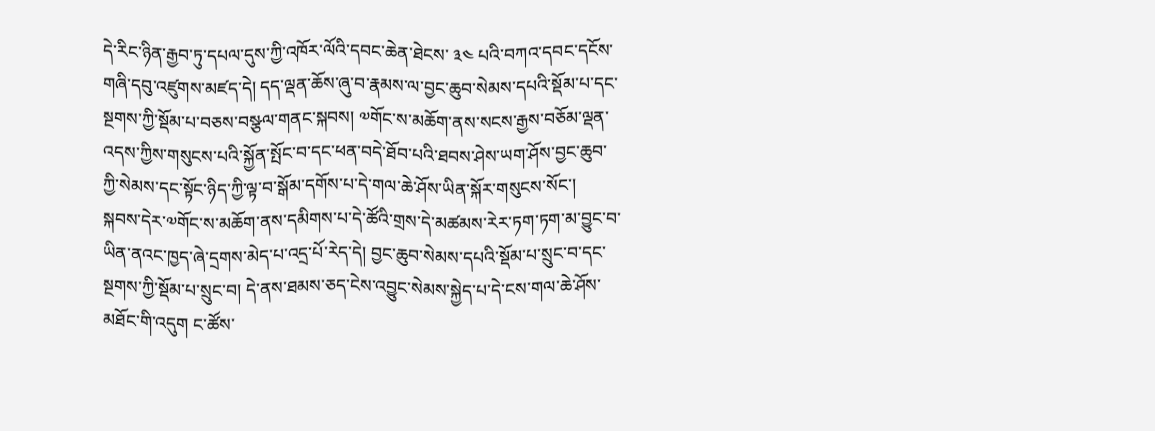དེ་རིང་ཉིན་རྒྱབ་ཏུ་དཔལ་དུས་ཀྱི་འཁོར་ལོའི་དབང་ཆེན་ཐེངས་ ༣༤ པའི་བཀའ་དབང་དངོས་གཞི་དབུ་འཛུགས་མཛད་དེ། དད་ལྡན་ཆོས་ཞུ་བ་རྣམས་ལ་བྱང་ཆུབ་སེམས་དཔའི་སྡོམ་པ་དང་སྔགས་ཀྱི་སྡོམ་པ་བཅས་བསྩལ་གནང་སྐབས། ༧གོང་ས་མཆོག་ནས་སངས་རྒྱས་བཅོམ་ལྡན་འདས་ཀྱིས་གསུངས་པའི་སྐྱོན་སྤོང་བ་དང་ཕན་བདེ་ཐོབ་པའི་ཐབས་ཤེས་ཡག་ཤོས་བྱང་ཆུབ་ཀྱི་སེམས་དང་སྟོང་ཉིད་ཀྱི་ལྟ་བ་སྒོམ་དགོས་པ་དེ་གལ་ཆེ་ཤོས་ཡིན་སྐོར་གསུངས་སོང་།
སྐབས་དེར་༧གོང་ས་མཆོག་ནས་དམིགས་པ་དེ་ཚོའི་གྲས་དེ་མཚམས་རེར་ཏག་ཏག་མ་བྱུང་བ་ཡིན་ནའང་ཁྱད་ཞེ་དྲགས་མེད་པ་འདྲ་པོ་རེད་དེ། བྱང་ཆུབ་སེམས་དཔའི་སྡོམ་པ་སྲུང་བ་དང་སྔགས་ཀྱི་སྡོམ་པ་སྲུང་བ། དེ་ནས་ཐམས་ཅད་ངེས་འབྱུང་སེམས་སྐྱེད་པ་དེ་ངས་གལ་ཆེ་ཤོས་མཐོང་གི་འདུག ང་ཚོས་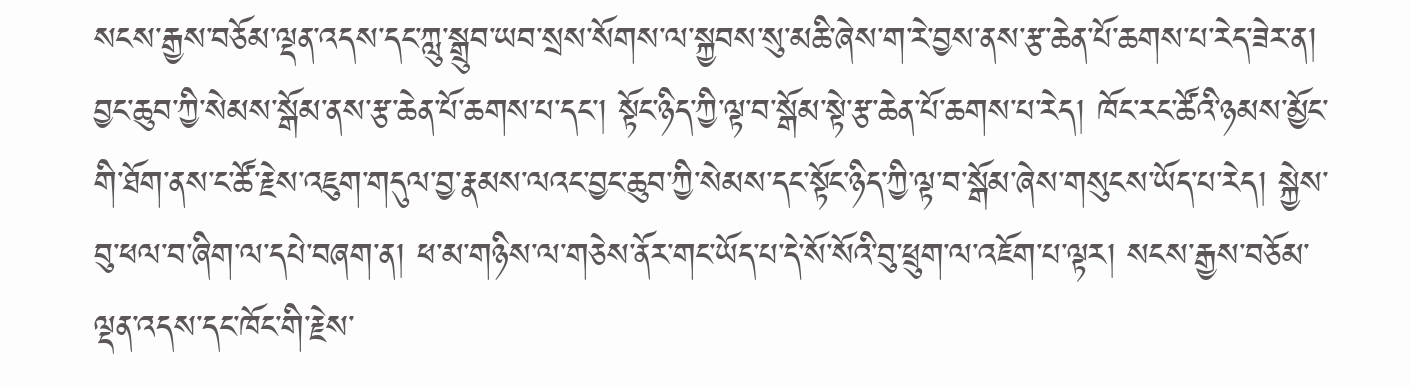སངས་རྒྱས་བཅོམ་ལྡན་འདས་དང་ཀླུ་སྒྲུབ་ཡབ་སྲས་སོགས་ལ་སྐྱབས་སུ་མཆི་ཞེས་ག་རེ་བྱས་ནས་རྩ་ཆེན་པོ་ཆགས་པ་རེད་ཟེར་ན། བྱང་ཆུབ་ཀྱི་སེམས་སྒོམ་ནས་རྩ་ཆེན་པོ་ཆགས་པ་དང་། སྟོང་ཉིད་ཀྱི་ལྟ་བ་སྒོམ་སྟེ་རྩ་ཆེན་པོ་ཆགས་པ་རེད། ཁོང་རང་ཚོའི་ཉམས་མྱོང་གི་ཐོག་ནས་ང་ཚོ་རྗེས་འཇུག་གདུལ་བྱ་རྣམས་ལའང་བྱང་ཆུབ་ཀྱི་སེམས་དང་སྟོང་ཉིད་ཀྱི་ལྟ་བ་སྒོམ་ཞེས་གསུངས་ཡོད་པ་རེད། སྐྱེས་བུ་ཕལ་བ་ཞིག་ལ་དཔེ་བཞག་ན། ཕ་མ་གཉིས་ལ་གཅེས་ནོར་གང་ཡོད་པ་དེ་སོ་སོའི་བུ་ཕྲུག་ལ་འཇོག་པ་ལྟར། སངས་རྒྱས་བཅོམ་ལྡན་འདས་དང་ཁོང་གི་རྗེས་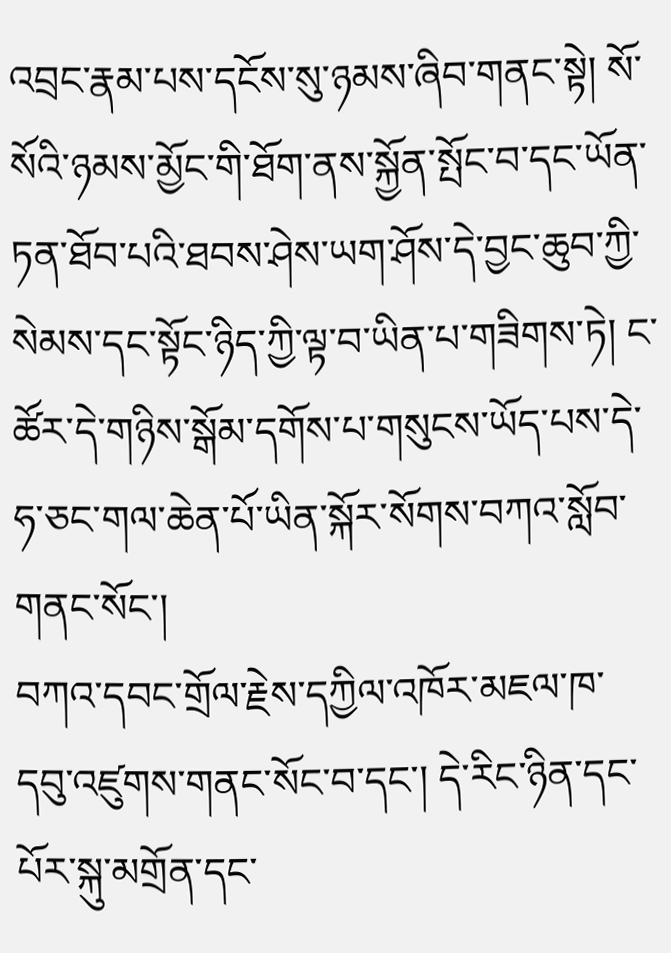འབྲང་རྣམ་པས་དངོས་སུ་ཉམས་ཞིབ་གནང་སྟེ། སོ་སོའི་ཉམས་མྱོང་གི་ཐོག་ནས་སྐྱོན་སྤོང་བ་དང་ཡོན་ཏན་ཐོབ་པའི་ཐབས་ཤེས་ཡག་ཤོས་དེ་བྱང་ཆུབ་ཀྱི་སེམས་དང་སྟོང་ཉིད་ཀྱི་ལྟ་བ་ཡིན་པ་གཟིགས་ཏེ། ང་ཚོར་དེ་གཉིས་སྒོམ་དགོས་པ་གསུངས་ཡོད་པས་དེ་ཧ་ཅང་གལ་ཆེན་པོ་ཡིན་སྐོར་སོགས་བཀའ་སློབ་གནང་སོང་།
བཀའ་དབང་གྲོལ་རྗེས་དཀྱིལ་འཁོར་མཇལ་ཁ་དབུ་འཛུགས་གནང་སོང་བ་དང་། དེ་རིང་ཉིན་དང་པོར་སྐུ་མགྲོན་དང་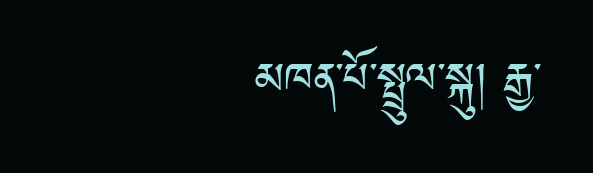མཁན་པོ་སྤྲུལ་སྐུ། རྒྱ་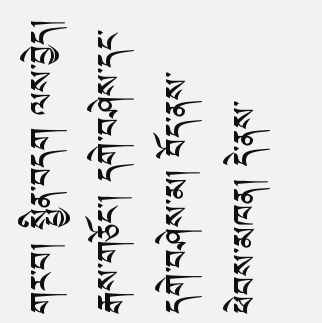གར་བ། སྤྱིན་བདག ལས་བྱེད། རྒས་གཅོང་། དགེ་བཤེས་དང་དགེ་བཤེས་མ། བོད་ནས་ཕེབས་མཁན། དེ་ནས་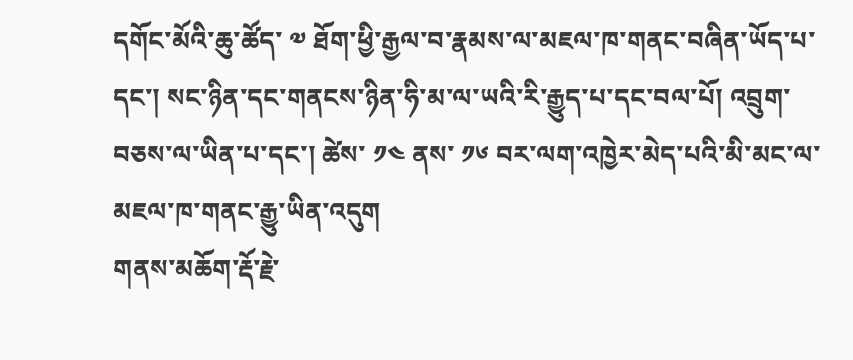དགོང་མོའི་ཆུ་ཚོད་ ༧ ཐོག་ཕྱི་རྒྱལ་བ་རྣམས་ལ་མཇལ་ཁ་གནང་བཞིན་ཡོད་པ་དང་། སང་ཉིན་དང་གནངས་ཉིན་ཧི་མ་ལ་ཡའི་རི་རྒྱུད་པ་དང་བལ་པོ། འབྲུག་བཅས་ལ་ཡིན་པ་དང་། ཚེས་ ༡༤ ནས་ ༡༦ བར་ལག་འཁྱེར་མེད་པའི་མི་མང་ལ་མཇལ་ཁ་གནང་རྒྱུ་ཡིན་འདུག
གནས་མཆོག་རྡོ་རྗེ་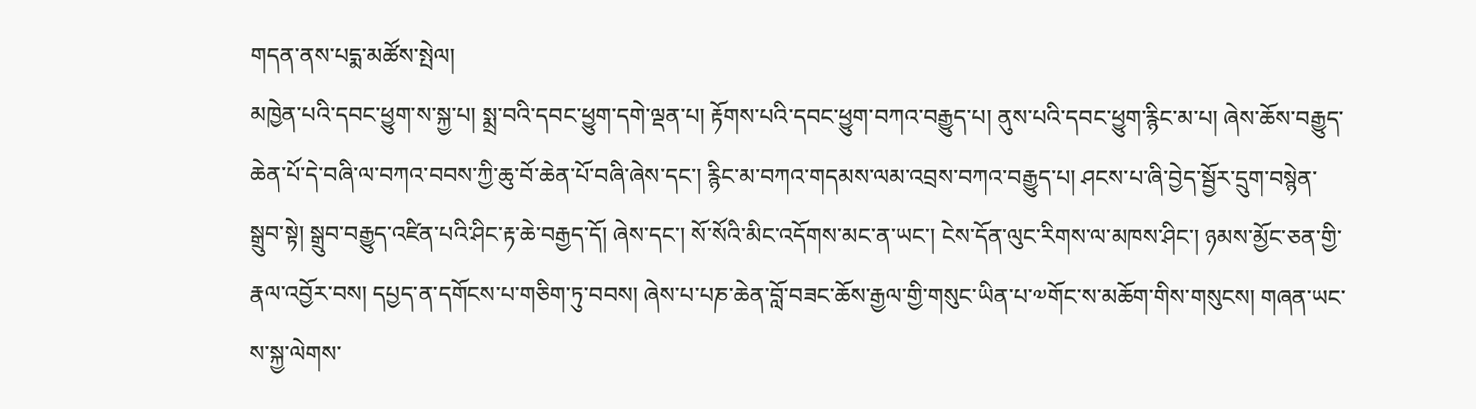གདན་ནས་པདྨ་མཚོས་སྤེལ།
མཁྱེན་པའི་དབང་ཕྱུག་ས་སྐྱ་པ། སྨྲ་བའི་དབང་ཕྱུག་དགེ་ལྡན་པ། རྟོགས་པའི་དབང་ཕྱུག་བཀའ་བརྒྱུད་པ། ནུས་པའི་དབང་ཕྱུག་རྙིང་མ་པ། ཞེས་ཆོས་བརྒྱུད་ཆེན་པོ་དེ་བཞི་ལ་བཀའ་བབས་ཀྱི་ཆུ་བོ་ཆེན་པོ་བཞི་ཞེས་དང་། རྙིང་མ་བཀའ་གདམས་ལམ་འབྲས་བཀའ་བརྒྱུད་པ། ཤངས་པ་ཞི་བྱེད་སྦྱོར་དྲུག་བསྙེན་སྒྲུབ་སྟེ། སྒྲུབ་བརྒྱུད་འཛིན་པའི་ཤིང་རྟ་ཆེ་བརྒྱད་དོ། ཞེས་དང་། སོ་སོའི་མིང་འདོགས་མང་ན་ཡང་། ངེས་དོན་ལུང་རིགས་ལ་མཁས་ཤིང་། ཉམས་མྱོང་ཅན་གྱི་རྣལ་འབྱོར་བས། དཔྱད་ན་དགོངས་པ་གཅིག་ཏུ་བབས། ཞེས་པ་པཎ་ཆེན་བློ་བཟང་ཆོས་རྒྱལ་གྱི་གསུང་ཡིན་པ་༧གོང་ས་མཆོག་གིས་གསུངས། གཞན་ཡང་ས་སྐྱ་ལེགས་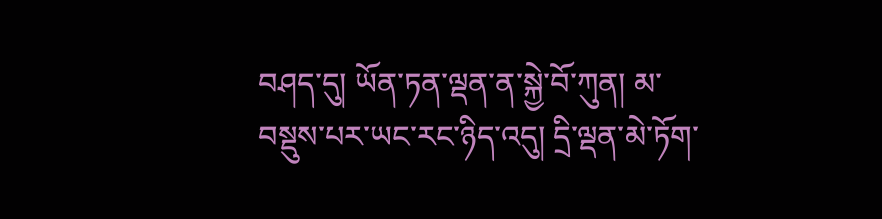བཤད་དུ། ཡོན་ཏན་ལྡན་ན་སྐྱེ་བོ་ཀུན། མ་བསྡུས་པར་ཡང་རང་ཉིད་འདུ། དྲི་ལྡན་མེ་ཏོག་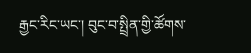རྒྱང་རིང་ཡང་། བུང་བ་སྤྲིན་གྱི་ཚོགས་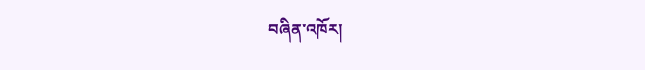བཞིན་འཁོར།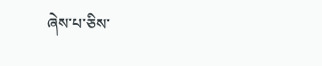ཞེས་པ་ཅིས་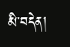མི་བདེན།